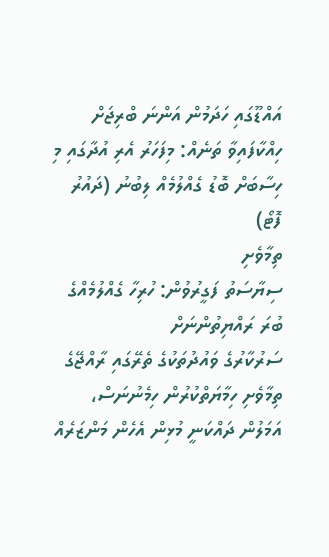އައްޑޫގައި ހަދަމުން އަންނަ ބްރިޖަށް ހިއްކާފައިވާ ތަނެއް: މިފަހަރު އެރި އުދާގައި މި ހިސާބަށް ބޮޑު ގެއްލުމެއް ލިބުނު (ދައުރު ފޮޓޯ)
ތިމާވެށި
ސިޔާސަތު ފަގީރުވުން: ހުރިހާ ގެއްލުމެއްގެ ބުރަ ރައްޔިތުންނަށް
ސަރުކާރުގެ ވައުދުތަކުގެ ތެރޭގައި ރާއްޖޭގެ ތިމާވެށި ހިމާޔަތްކުރުން ހިމެނުނަސް، އަމަލުން ދައްކަނީ މުޅިން އެހެން މަންޒަރެއް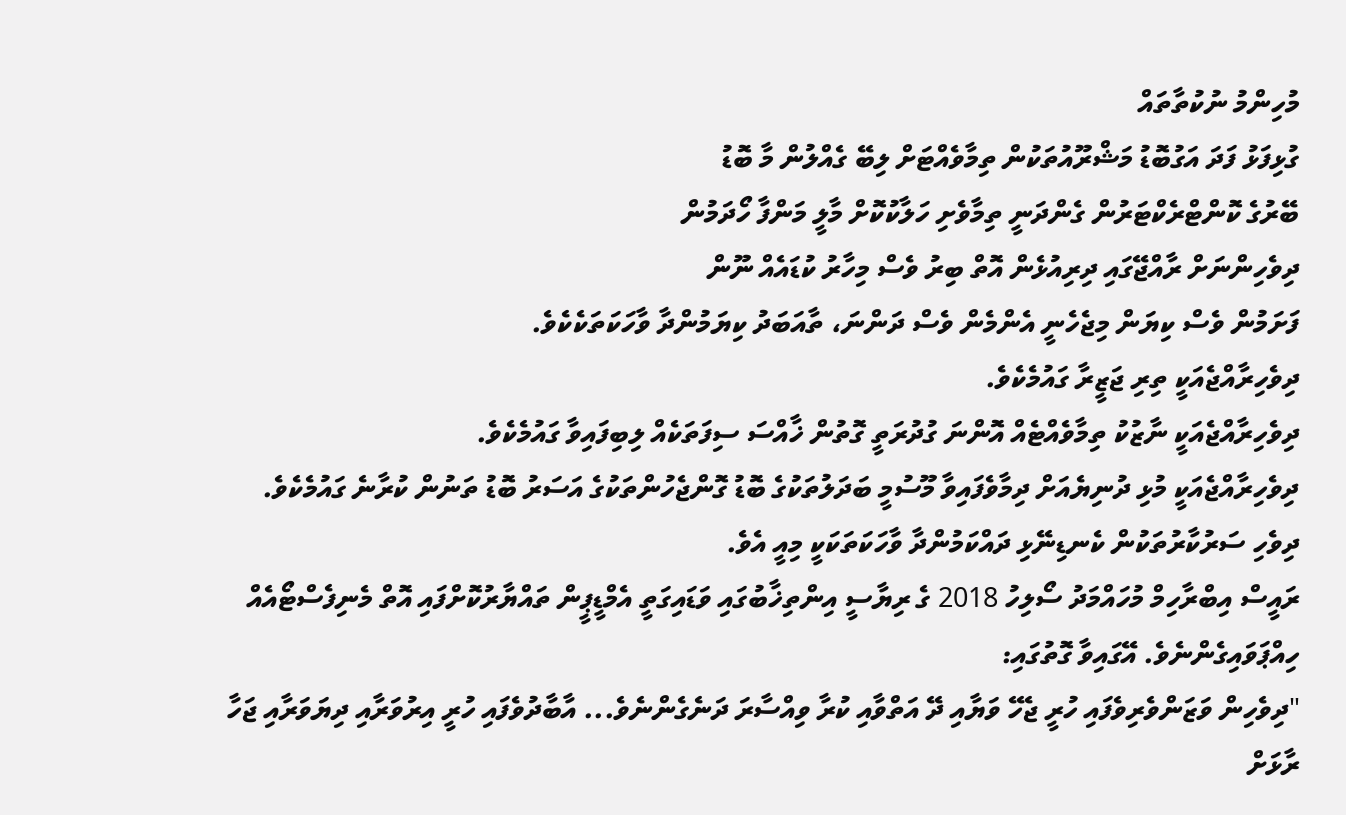މުހިންމު ނުކުތާތައް
ގުޅިފަޅު ފަދަ އަގުބޮޑު މަޝްރޫއުތަކުން ތިމާވެއްޓަށް ލިބޭ ގެއްލުން މާ ބޮޑު
ބޭރުގެ ކޮންޓްރެކްޓަރުން ގެންދަނީ ތިމާވެށި ހަލާކުކޮށް މާލީ މަންފާ ހޯދަމުން
ދިވެހިންނަށް ރާއްޖޭގައި ދިރިއުޅެން އޮތް ބިރު ވެސް މިހާރު ކުޑައެއް ނޫން
ފަށަމުން ވެސް ކިޔަން މިޖެހެނީ އެންމެން ވެސް ދަންނަ، ތާއަބަދު ކިޔަމުންދާ ވާހަކަތަކެކެވެ.
ދިވެހިރާއްޖެއަކީ ތިރި ޖަޒީރާ ގައުމެކެވެ.
ދިވެހިރާއްޖެއަކީ ނާޒުކު ތިމާވެއްޓެއް އޮންނަ ގުދުރަތީ ގޮތުން ޚާއްސަ ސިފަތަކެއް ލިބިފައިވާ ގައުމެކެވެ.
ދިވެހިރާއްޖެއަކީ މުޅި ދުނިޔެއަށް ދިމާވެފައިވާ މޫސުމީ ބަދަލުތަކުގެ ބޮޑު ގޮންޖެހުންތަކުގެ އަސަރު ބޮޑު ތަނުން ކުރާނެ ގައުމެކެވެ.
ދިވެހި ސަރުކާރުތަކުން ކެނޑިނޭޅި ދައްކަމުންދާ ވާހަކަތަކަކީ މިއީ އެވެ.
ރައީސް އިބްރާހިމް މުހައްމަދު ސޯލިހު 2018 ގެ ރިޔާސީ އިންތިޚާބުގައި ވަޑައިގަތީ އެމްޑީޕީން ތައްޔާރުކޮށްފައި އޮތް މެނިފެސްޓޯއެއް ހިއްޕަވައިގެންނެވެ. އޭގައިވާ ގޮތުގައި:
"ދިވެހިން ވަޒަންވެރިވެފައި ހުރީ ޖެހޭ ވަޔާއި ދޭ އަތްވާއި ކުރާ ވިއްސާރަ ދަނެގެންނެވެ... އާބާދުވެފައި ހުރީ އިރުވަރާއި ދިޔަވަރާއި ޖަހާ ރާޅަށް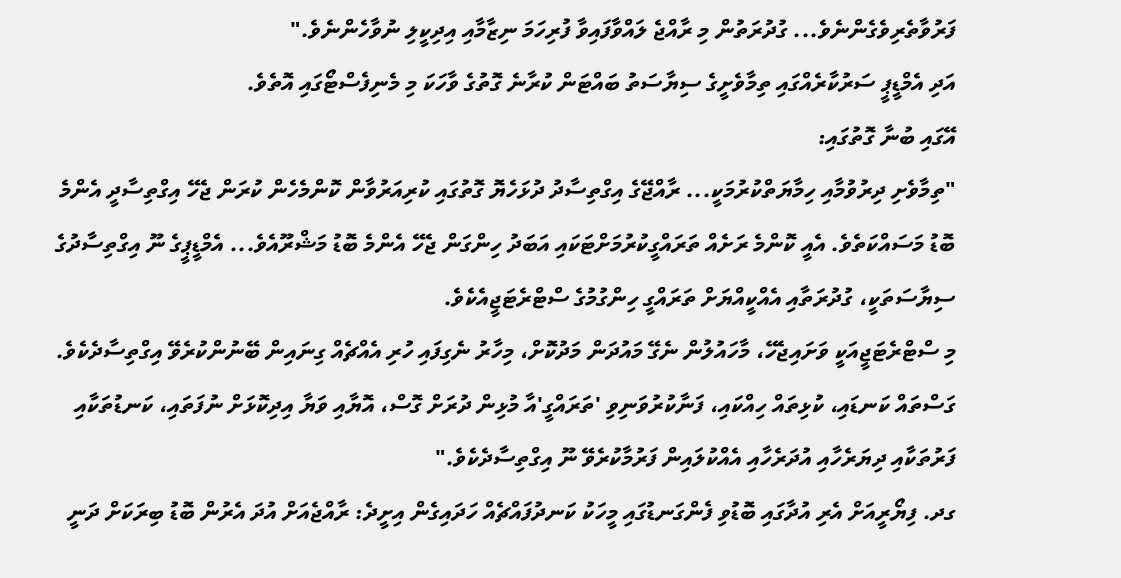ފަރުވާތެރިވެގެންނެވެ... ގުދުރަތުން މި ރާއްޖެ ލައްވާފައިވާ ފުރިހަމަ ނިޒާމާއި އިދިކީލި ނުވާހެންނެވެ."
އަދި އެމްޑީޕީ ސަރުކާރެއްގައި ތިމާވެށީގެ ސިޔާސަތު ބައްޓަން ކުރާނެ ގޮތުގެ ވާހަކަ މި މެނިފެސްޓޯގައި އޮތެވެ.
އޭގައި ބުނާ ގޮތުގައި:
"ތިމާވެށި ދިރުވުމާއި ހިމާޔަތްކުރުމަކީ... ރާއްޖޭގެ އިގްތިސާދު ދުޅަހެޔޮ ގޮތުގައި ކުރިއަރުވާން ކޮންމެހެން ކުރަން ޖެހޭ އިގްތިސާދީ އެންމެ ބޮޑު މަސައްކަތެވެ. އެއީ ކޮންމެ ރަށެއް ތަރައްގީކުރުމަށްޓަކައި އަބަދު ހިންގަން ޖެހޭ އެންމެ ބޮޑު މަޝްރޫއެވެ... އެމްޑީޕީގެ ނޫ އިގްތިސާދުގެ ސިޔާސަތަކީ، ގުދުރަތާއި އެއްކީއްޔަށް ތަރައްގީ ހިންގުމުގެ ސްޓްރެޓަޖީއެކެވެ.
މި ސްޓްރެޓަޖީއަކީ ވަށައިޖެހޭ، މާހައުލުން ނެގޭ މައުދަން މަދުކޮށް، މިހާރު ނެގިފައި ހުރި އެއްޗެއް ގިނައިން ބޭނުންކުރެވޭ އިގްތިސާދެކެވެ. ގަސްތައް ކަނޑައި، ކުޅިތައް ހިއްކައި، ފަނާކުރުވަނިވި 'ތަރައްގީ'އާ މުޅިން ދުރަށް ގޮސް، އޮޔާއި ވަޔާ އިދިކޮޅަށް ނުފަތައި، ކަނޑުތަކާއި ފަރުތަކާއި ދިޔަރެހާއި އުދަރެހާއި އެއްކުލައިން ފަރުމާކުރެވޭ ނޫ އިގްތިސާދެކެވެ."
ގދ. ފިޔޯރީއަށް އެރި އުދާގައި ބޮޑުވި ފެންގަނޑުގައި މީހަކު ކަނދުފައްޗެއް ހަދައިގެން އިށީދެ: ރާއްޖެއަށް އުދަ އެރުން ބޮޑު ބިރަކަށް ދަނީ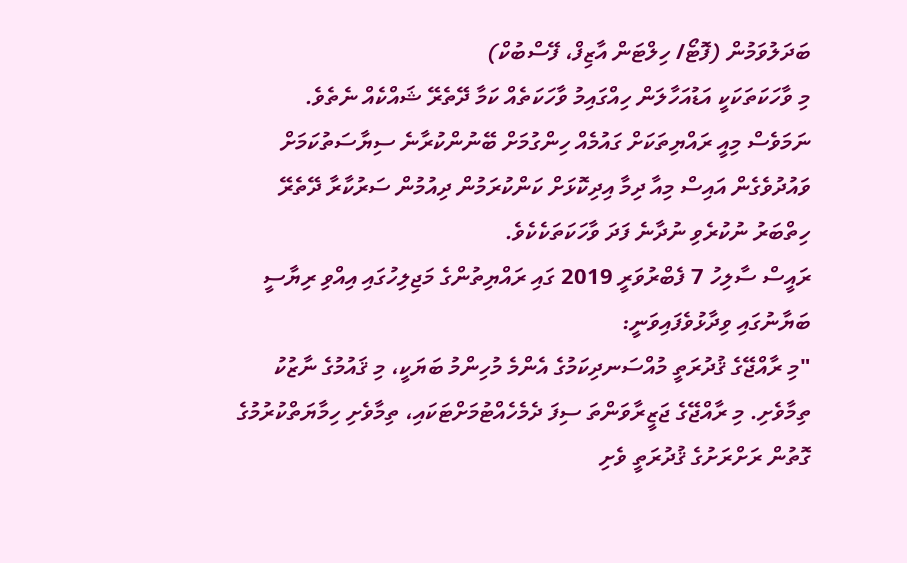ބަދަލުވަމުން (ފޮޓޯ/ ހިލްޓަން އާޒިފް، ފޭސްބުކް)
މި ވާހަކަތަކަކީ އަޑުއަހާލަން ހިއްގައިމު ވާހަކަތެއް ކަމާ ދޭތެރޭ ޝައްކެއް ނެތެވެ.
ނަމަވެސް މިއީ ރައްޔިތަކަށް ގައުމެއް ހިންގުމަށް ބޭނުންކުރާނެ ސިޔާސަތުކަމަށް ވައުދުވެގެން އައިސް މިއާ ދިމާ އިދިކޮޅަށް ކަންކުރަމުން ދިއުމުން ސަރުކާރާ ދޭތެރޭ ހިތްބަރު ނުކުރެވި ނުދާނެ ފަދަ ވާހަކަތަކެކެވެ.
ރައީސް ސާލިހު 7 ފެބްރުވަރީ 2019 ގައި ރައްޔިތުންގެ މަޖިލިހުގައި އިއްވި ރިޔާސީ ބަޔާނުގައި ވިދާޅުވެފައިވަނީ:
"މި ރާއްޖޭގެ ޤުދުރަތީ މުއްސަނދިކަމުގެ އެންމެ މުހިންމު ބަޔަކީ، މި ޤައުމުގެ ނާޒުކު ތިމާވެށި. މި ރާއްޖޭގެ ޖަޒީރާވަންތަ ސިފަ ދެމެހެއްޓުމަށްޓަކައި، ތިމާވެށި ހިމާޔަތްކުރުމުގެ ގޮތުން ރަށްރަށުގެ ޤުދުރަތީ ވެށި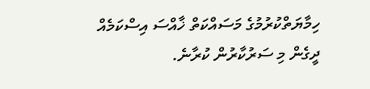ހިމާޔަތްކުރުމުގެ މަސައްކަތް ޚާއްސަ އިސްކަމެއް ދީގެން މި ސަރުކާރުން ކުރާނެ.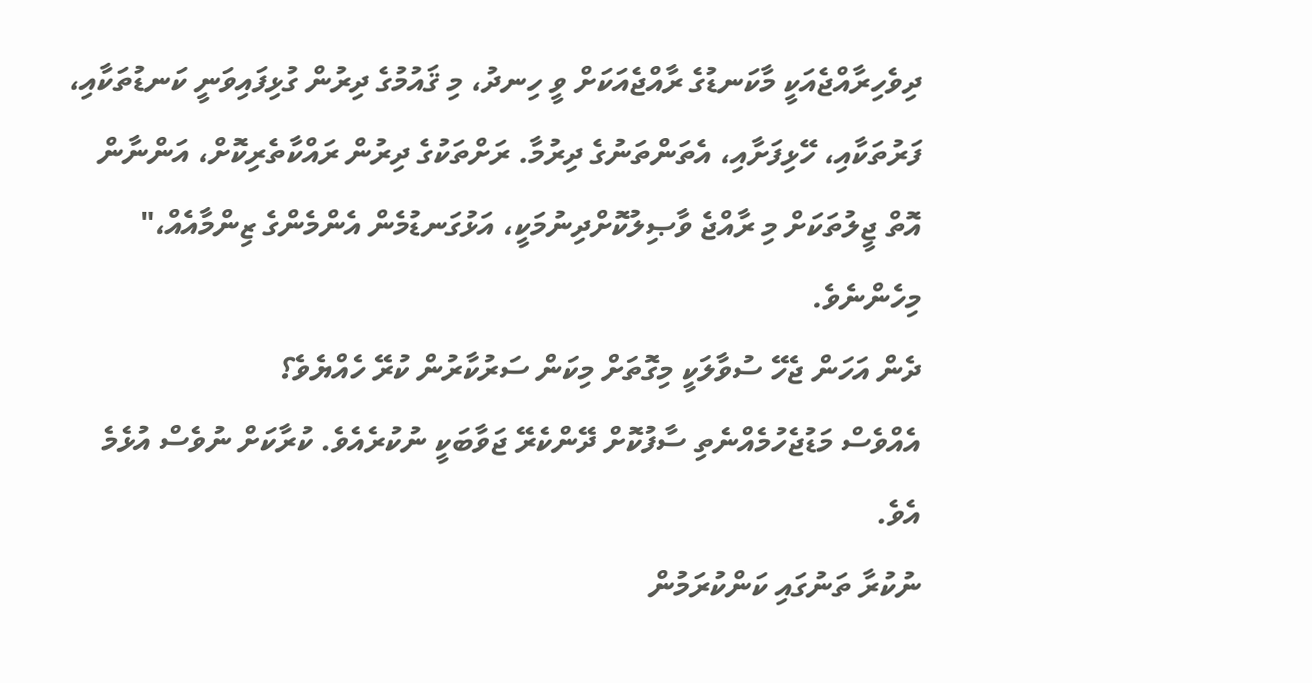ދިވެހިރާއްޖެއަކީ މާކަނޑުގެ ރާއްޖެއަކަށް ވީ ހިނދު، މި ޤައުމުގެ ދިރުން ގުޅިފައިވަނީ ކަނޑުތަކާއި، ފަރުތަކާއި، ހޭޅިފަށާއި، އެތަންތަނުގެ ދިރުމާ. ރަށްތަކުގެ ދިރުން ރައްކާތެރިކޮށް، އަންނާން އޮތް ޖީލުތަކަށް މި ރާއްޖެ ވާޞިލުކޮށްދިނުމަކީ، އަޅުގަނޑުމެން އެންމެންގެ ޒިންމާއެއް،" މިހެންނެވެ.
ދެން އަހަން ޖެހޭ ސުވާލަކީ މިގޮތަށް މިކަން ސަރުކާރުން ކުރޭ ހެއްޔެވެ؟
އެއްވެސް މަޑުޖެހުމެއްނެތި ސާފުކޮށް ދޭންކެރޭ ޖަވާބަކީ ނުކުރެއެވެ. ކުރާކަށް ނުވެސް އުޅެމެ އެވެ.
ނުކުރާ ތަނުގައި ކަންކުރަމުން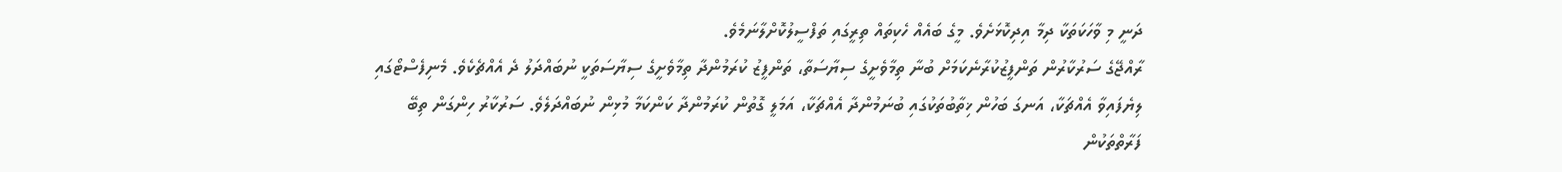ދަނީ މި ވާހަކަތަކާ ދިމާ އިދިކޮޅަށެވެ. މީގެ ބައެއް ހެކިތައް ތިރީގައި ތަފްސީލުކޮށްލާނަމެވެ.
ރާއްޖޭގެ ސަރުކާރުން ތަންފީޒުކުރާނެކަމަށް ބުނާ ތިމާވެށީގެ ސިޔާސަތާ، ތަންފީޒު ކުރަމުންދާ ތިމާވެށީގެ ސިޔާސަތަކީ ނުބައްދަލު ދެ އެއްޗެކެވެ. މެނިފެސްޓޯގައި ލިޔެފައިވާ އެއްޗަކާ، އަނގަ ބަހުން ޚިތާބުތަކުގައި ބުނަމުންދާ އެއްޗަކާ، އަމަލީ ގޮތުން ކުރަމުންދާ ކަންކަމާ މުޅިން ނުބައްދަލެވެ. ސަރުކާރު ހިންގަން ތިބޭ ފަރާތްތަކުން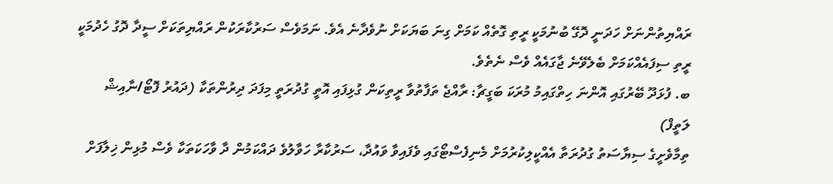ރައްޔިތުންނަށް ހަދަނީ ދޮގޭ ބުނުމަކީ ރީތި ގޮތެއް ކަމަށް ގިނަ ބަޔަކަށް ނުވެދާނެ އެވެ. ނަމަވެސް ސަރުކާރަކުން ރައްޔިތަކަށް ސީދާ ދޮގު ހެދުމަކީ ރީތި ސިފައެއްކަމަށް ބެލެވޭނެ ޖާގައެއް ވެސް ނެތެވެ.
ބ. ފުޅަދޫ ބޭރުގައި އޮންނަ ހިތްގައިމު މުރަކަ ބަގީޗާ: ރާއްޖެ ތަފާތުވާ ރީތިކަން ގުޅިފައި އޮތީ ގުދުރަތީ މިފަދަ ދިރުންތަކާ (ދައުރު ފޮޓޯ/ނާއިޝް ލަތީފް)
ތިމާވެށީގެ ސިޔާސަތު ގުދުރަތާ އެއްކީލިކުރުމަށް މެނިފެސްޓޯގައި ވެފައިވާ ވައުދާ، ސަރުކާރާ ހަވާލުވެ ދައްކަމުން ދާ ވާހަކަތަކާ ވެސް މުޅިން ޚިލާފަށް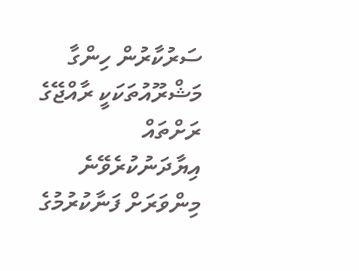ސަރުކާރުން ހިންގާ މަޝްރޫއުތަކަކީ ރާއްޖޭގެ ރަށްތައް އިޔާދަނުކުރެވޭނެ މިންވަރަށް ފަނާކުރުމުގެ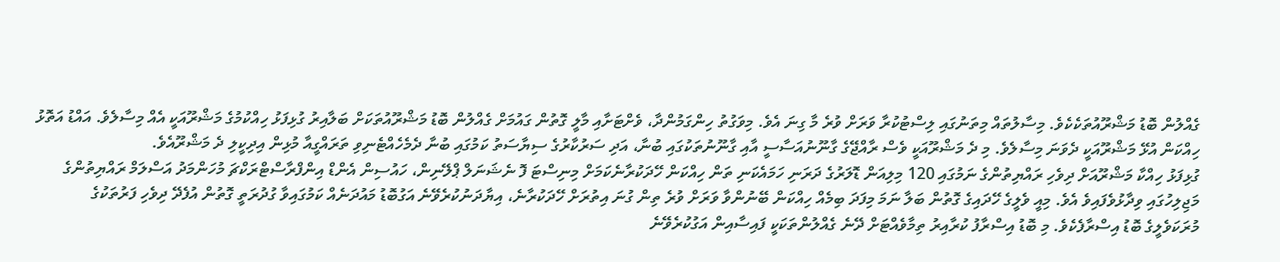ގެއްލުން ބޮޑު މަޝްރޫއުތަކެކެވެ. މިސާލުތައް މިތަނުގައި ލިސްޓުކުރާ ވަރަށް ވުރެ މާ ގިނަ އެވެ. މިވަގުތު ހިންގަމުންދާ، ވެށްޓަށާއި މާލީ ގޮތުން ގައުމަށް ގެއްލުން ބޮޑު މަޝްރޫއުތަކަށް ބަލާއިރު ގުޅިފަޅު ހިއްކުމުގެ މަޝްރޫއަކީ އެއް މިސާލެވެ. އައްޑު އަތޮޅު ހިއްކަން އުޅޭ މަޝްރޫއަކީ ދެވަނަ މިސާލެވެ. މި ދެ މަޝްރޫއަކީ ވެސް ރާއްޖޭގެ ގާނޫނުއަސާސީ އާއި ގާނޫނުތަކުގައި ބުނާ، އަދި ސަރުކާރުގެ ސިޔާސަތު ކަމުގައި ބުނާ ދެމެހެއްޓެނިވި ތަރައްގީއާ މުޅިން އިދިކީލި ދެ މަޝްރޫއެވެ.
ގުޅިފަޅު ހިއްކާ މަޝްރޫއަށް ދިވެހި ރައްޔިތުންގެ ނަމުގައި 120 މިލިއަން ޑޮލަރުގެ ދަރަނި ހަމައެކަނި ތަން ހިއްކަން ހޭދަކުރާނެކަމަށް މިނިސްޓަ ފޮ ނެޝަނަލް ޕްލޭނިން، ހައުސިން އެންޑް އިންފްރާސްޓްރަކްޗަ މުހަންމަދު އަސްލަމް ރައްޔިތުންގެ މަޖިލިހުގައި ވިދާޅުވެފައިވެ އެވެ. މިއީ ވެލީގެ ހޭދައިގެ ގޮތުން ބަލާ ނަމަ މިފަދަ ބިމެއް ހިއްކަން ބޭނުންވާ ވަރަށް ވުރެ ތިން ގުނަ އިތުރަށް ހޭދަކުރާނެ، އިޔާދަނުކުރެވޭނެ އަގުބޮޑު މައުދަނެއް ކަމުގައިވާ ގުދުރަތީ ގޮތުން އުފެދޭ ދިވެހި ފަރުތަކުގެ މުރަކަވެލީގެ ބޮޑު އިސްރާފެކެވެ. މި ބޮޑު އިސްރާފު ކުރާއިރު ތިމާވެއްޓަށް ދޭނެ ގެއްލުންތަކަކީ ފައިސާއިން އަގުކުރެވޭނެ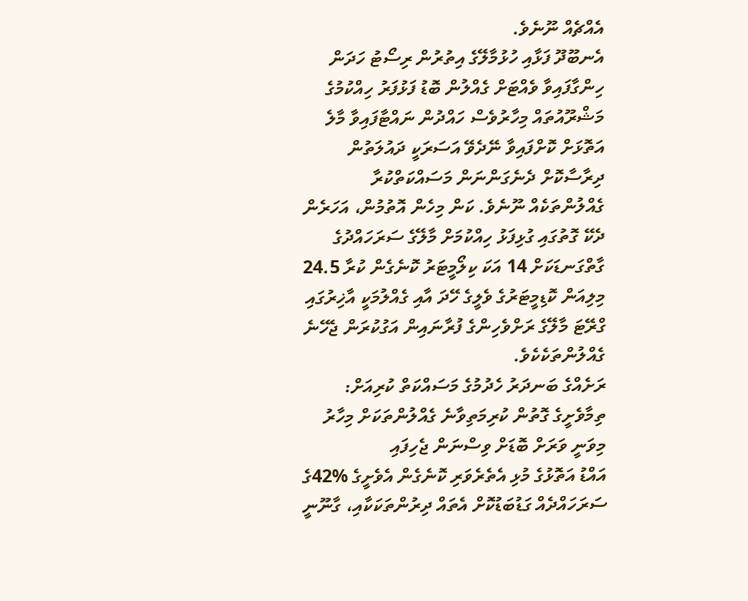އެއްޗެއް ނޫނެވެ.
އެނބޫދޫ ފަޅާއި ހުޅުމާލޭގެ އިތުރުން ރިސޯޓު ހަދަން ހިންގާފައިވާ ވެއްޓަށް ގެއްލުން ބޮޑު ފަޅުފަރު ހިއްކުމުގެ މަޝްރޫއުތައް މިހާރުވެސް ހައްދުން ނައްޓާފައިވާ މާލެ އަތޮޅަށް ކޮށްފައިވާ ނޭދެވޭ އަސަރަކީ ދައުލަތުން ދިރާސާކޮށް ދެނެގަންނަން މަސައްކަތްކުރާ ގެއްލުންތަކެއް ނޫނެވެ. ކަން މިހެން އޮތުމުން، އަހަރެން ދެކޭ ގޮތުގައި ގުޅިފަޅު ހިއްކުމަށް މާލޭގެ ސަރަހައްދުގެ ގާތްގަނޑަކަށް 14 އަކަ ކިލޯމީޓަރު ކޮނެގެން ކުރާ 24.5 މިލިއަން ކޮޑިމީޓަރުގެ ވެލީގެ ހޭދަ އާއި ގެއްލުމަކީ އާޚިރުގައި ގްރޭޓަ މާލޭގެ ރަށްވެހިންގެ ފުރާނައިން އަގުކުރަން ޖެހޭނެ ގެއްލުންތަކެކެވެ.
ރަށެއްގެ ބަނދަރު ހެދުމުގެ މަސައްކަތް ކުރިއަށް: ތިމާވެށީގެ ގޮތުން ކުރިމަތިވާނެ ގެއްލުންތަކަށް މިހާރު މިވަނީ ވަރަށް ބޮޑަށް ވިސްނަން ޖެހިފައި
އައްޑު އަތޮޅުގެ މުޅި އެތެރެވަރި ކޮނެގެން އެވެށީގެ %42ގެ ސަރަހައްދެއް ގަޑުބަޑުކޮށް އެތައް ދިރުންތަކަކާއި، ގާނޫނީ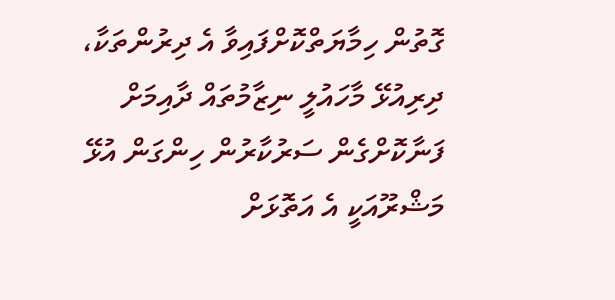ގޮތުން ހިމާޔަތްކޮށްފައިވާ އެ ދިރުންތަކާ، ދިރިއުޅޭ މާހައުލީ ނިޒާމުތައް ދާއިމަށް ފަނާކޮށްގެން ސަރުކާރުން ހިންގަން އުޅޭ މަޝްރޫއަކީ އެ އަތޮޅަށް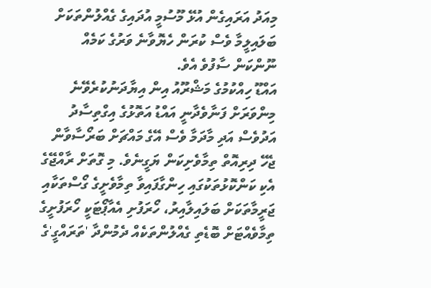މިއަދު އަރައިގެން އުޅޭ މޫސުމީ އުދައިގެ ގެއްލުންތަކަށް ބަލައިލީމާ ވެސް ކުރަން ހެޔޮވާނެ ވަރުގެ ކަމެއް ނޫންކަން ސާފުވެ އެވެ.
އައްޑޫ ހިއްކުމުގެ މަޝްރޫއު އިން އިޔާދަނުކުރެވޭނެ މިންވަރަށް ފަނާވެދާނީ އައްޑު އަތޮޅުގެ އިގްތިސާދު އަދުވެސް އަދި މާދަމާ ވެސް އޭގެ މައްޗަށް ބަރޯސާވާން ޖެހޭ ދިރިއޮތް ތިމާވެށިކަން ޔަގީނެވެ. މި ގޮތަށް ރާއްޖޭގެ އެކި ކަންކޮޅުތަކުގައި ހިންގާފައިވާ ތިމާވެށީގެ ގޯސްތަކާއި ޖަރީމާތަކަށް ބަލައިލާއިރު، ހޯރަފުށި އެއާޕޯޓަކީ ހޯރަފުށީގެ ތިމާވެއްޓަށް ބޮޑެތި ގެއްލުންތަކެއް ދެމުންދާ 'ތަރައްގީ'ގެ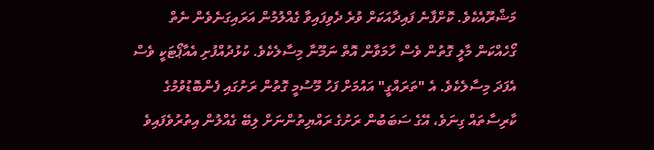މަޝްރޫއެކެވެ. ކޮށްފާނެ ފައިދާއަކަށް ވުރެ ދެވިފައިވާ ގެއްލުމުން އަރައިގަނެވެން ނެތް ގޯހެއްކަން މާލީ ގޮތުން ވެސް ހާމަވާން އޮތް ނަމޫނާ މިސާލެކެވެ. ކުޅުދުއްފުށި އެއާޕޯޓަކީ ވެސް އެފަދަ މިސާލެކެވެ. އެ "ތަރައްގީ" އައުމަށް ފަހު މޫސުމީ ގޮތުން ރަށުގައި ފެންބޮޑުވުމުގެ ކާރިސާތައް ގިނަވެ، އޭގެ ސަބަބުން ރަށުގެ ރައްޔިތުންނަށް ލިބޭ ގެއްލުން އިތުރުވެފައިވެ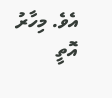އެވެ. މިހާރު އޮތީ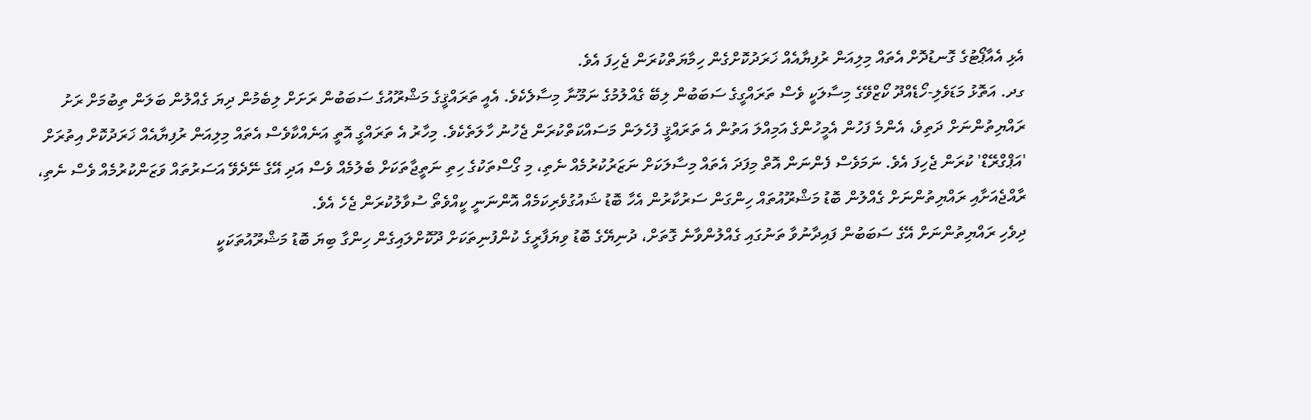އެޅި އެއާޕޯޓުގެ ގޮނޑުދޮށް އެތައް މިލިއަން ރުފިޔާއެއް ޚަރަދުކޮށްގެން ހިމާޔަތްކުރަން ޖެހިފަ އެވެ.
ގދ. އަތޮޅު މަޑަވެލި-ހޯޑެއްދޫ ކޯޒްވޭގެ މިސާލަކީ ވެސް ތަރައްގީގެ ސަބަބުން ލިބޭ ގެއްލުމުގެ ނަމޫނާ މިސާލެކެވެ. އެއީ ތަރައްޤީގެ މަޝްރޫއުގެ ސަބަބުން ރަށަށް ލިބެމުން ދިޔަ ގެއްލުން ބަލަން ތިބުމަށް ރަށު ރައްޔިތުންނަށް ދަތިވެ، އެންމެ ފަހުން އެމީހުންގެ އަމިއްލަ އަތުން އެ ތަރައްޤީ ފުހެލަން މަސައްކަތްކުރަން ޖެހުނު ހާލަތެކެވެ. މިހާރު އެ ތަރައްގީ އޮތީ އަނެއްކާވެސް އެތައް މިލިއަން ރުފިޔާއެއް ޚަރަދުކޮށް އިތުރަށް 'އަޕްގްރޭޑް' ކުރަން ޖެހިފަ އެވެ. ނަމަވެސް ފެންނަން އޮތް މިފަދަ އެތައް މިސާލަކަށް ނަޒަރުކުރުމެއް ނެތި، މި ގޯސްތަކުގެ ހިތި ނަތީޖާތަކަށް ބެލުމެއް ވެސް އަދި އޭގެ ނޭދެވޭ އަސަރުތައް ވަޒަންކުރުމެއް ވެސް ނެތި، ރާއްޖެއަށާއި ރައްޔިތުންނަށް ގެއްލުން ބޮޑު މަޝްރޫއުތައް ހިންގަން ސަރުކާރުން އެހާ ބޮޑު ޝައުގުވެރިކަމެއް އޮންނަނީ ކީއްވެތޯ ސުވާލުކުރަން ޖެހެ އެވެ.
ދިވެހި ރައްޔިތުންނަށް އޭގެ ސަބަބުން ފައިދާނުވާ ތަނުގައި ގެއްލުންވާނެ ގޮތަށް، ދުނިޔޭގެ ބޮޑު ވިޔަފާރީގެ ކުންފުނިތަކަށް ދޫކޮށްލައިގެން ހިންގާ ބިޔަ ބޮޑު މަޝްރޫއުތަކަކީ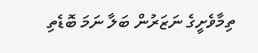ތިމާވެށީގެ ނަޒަރުން ބަލާ ނަމަ ބޮޑެތި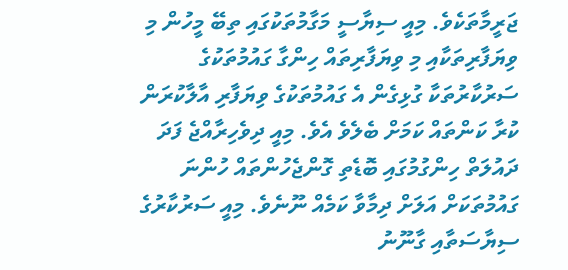ޖަރީމާތަކެވެ. މިއީ ސިޔާސީ މަގާމުތަކުގައި ތިބޭ މީހުން މި ވިޔަފާރިތަކާއި މި ވިޔަފާރިތައް ހިންގާ ގައުމުތަކުގެ ސަރުކާރުތަކާ ގުޅިގެން އެ ގައުމުތަކުގެ ވިޔަފާރި އާލާކުރަން ކުރާ ކަންތައް ކަމަށް ބެލެވެ އެވެ. މިއީ ދިވެހިރާއްޖެ ފަދަ ދައުލަތް ހިންގުމުގައި ބޮޑެތި ގޮންޖެހުންތައް ހުންނަ ގައުމުތަކަށް އަލަށް ދިމާވާ ކަމެއް ނޫނެވެ. މިއީ ސަރުކާރުގެ ސިޔާސަތާއި ގާނޫނު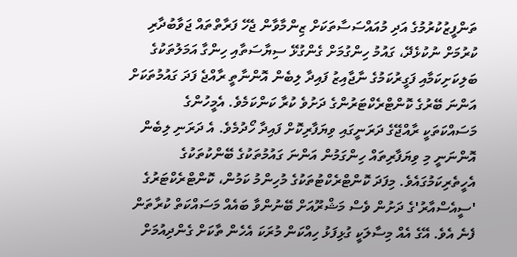ތަންފީޒުކުރުމުގެ އަދި މުއައްސަސާތަކަށް ޒިންމާވާން ޖެހޭ ފަރާތްތައް ޖަވާބުދާރި ކުރުމަށް ނުކުޅެދޭ، ގައުމު ހިންގުމަށް ގެންގުޅޭ ސިޔާސަތާއި ހިންގާ އަމަލުތަކުގެ ބަލިކަށިކަމާއި ފަގީރުކަމުގެ ނާޖާއިޒު ފައިދާ ލިބެން އޮންނާތީ ރާއްޖެ ފަދަ ގައުމުތަކަށް އަންނަ ބޭރުގެ ކޮންޓްރެކްޓަރުންގެ ދަށުވެ ކުރާ ކަންކަމެވެ. އެމީހުންގެ މަސައްކަތަކީ ރާއްޖޭގެ ދަރަނީގައި ވިޔަފާރިކޮށް ފައިދާ ހޯދުމެވެ. އެ ދަރަނި ލިބެން އޮންނަނީ މި ވިޔަފާރިތައް ހިންގަމުން އަންނަ ގައުމުތަކުގެ ބޭންކުތަކުގެ އެހީތެރިކަމުގައެވެ. މިފަދަ ކޮންޓްރެކްޓުތަކުގެ މުހިންމު ކަމުން، ކޮންޓްރެކްޓަރުގެ 'ސީއެސްއާރު'ގެ ދަށުން ވެސް މަޝްރޫއަށް ބޭނުންވާ ބައެއް މަސައްކަތް ކުރާތަން ފެނެ އެވެ. އޭގެ އެއް މިސާލަކީ ގުޅިފަޅު ހިއްކަން މުރަކަ އެހެން ތާކަށް ގެންދިއުމަށް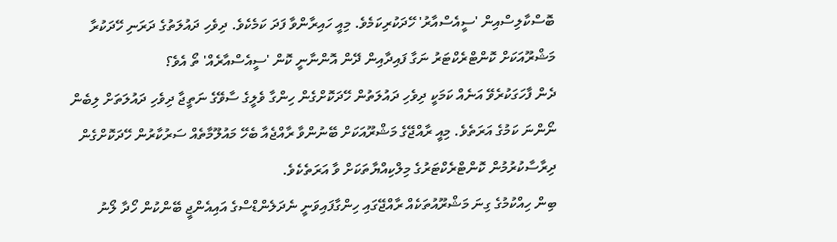ބޮސްކާލިސްއިން 'ސީއެސްއާރު' ހޭދަކުރިކަމެވެ. މިއީ ހައިރާންވާ ފަދަ ކަމެކެވެ. ދިވެހި ދައުލަތުގެ ދަރަނި ހޭދަކުރާ މަޝްރޫއަކަށް ކޮންޓްރެކްޓަރު ނަގާ ފައިދާއިން ދޭން އޮންނާނީ ކޮން 'ސީއެސްއާރެއް' ތޯ އެވެ؟
ދެން ފާހަގަކުރެވޭ އަނެއް ކަމަކީ ދިވެހި ދައުލަތުން ހޭދަކޮށްގެން ހިންގާ ވެލީގެ ސާވޭގެ ނަތީޖާ ދިވެހި ދައުލަތަށް ލިބެން ނޯންނަ ކަމުގެ އަރަތެވެ. މިއީ ރާއްޖޭގެ މަޝްރޫއަކަށް ބޭނުންވާ ރާއްޖެއާ ބެހޭ މައުލޫމާތެއް ސަރުކާރުން ހޭދަކޮށްގެން ދިރާސާކުރުމުން ކޮންޓްރެކްޓަރުގެ މިލްކިއްޔާތަކަށް ވާ އަރަތެކެވެ.
ބިން ހިއްކުމުގެ ގިނަ މަޝްރޫއުތަކެއް ރާއްޖޭގައި ހިންގާފައިވަނީ ނެދަލެންޑްސްގެ އައިއެންޖީ ބޭންކުން ހޯދާ ލޯނު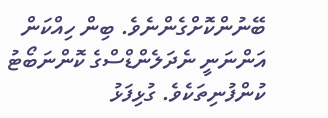ބޭނުންކޮށްގެންނެވެ. ބިން ހިއްކަން އަންނަނީ ނެދަލެންޑްސްގެ ކޮންނަބޯޓު ކުންފުނިތަކެވެ. ގުޅިފަޅު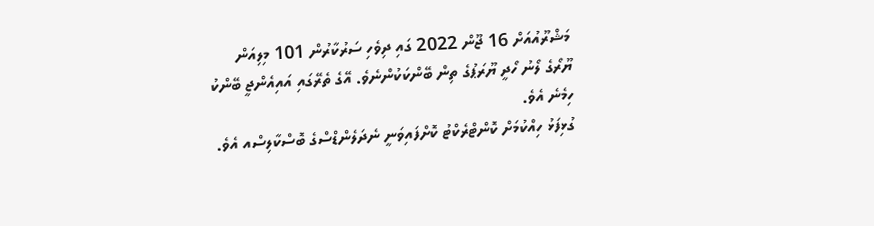މަޝްރޫއުއަށް 16 ޖޫން 2022 ގައި ދިވެހި ސަރުކާރުން 101 މިލިއަން ޔޫރޯގެ ލޯނު ހޯދީ ޔޫރަޕުގެ ތިން ބޭންކަކުންނެވެ. އޭގެ ތެރޭގައި އައިއެންޖީ ބޭންކު ހިމެނެ އެވެ.
ގުޅިފަޅު ހިއްކުމަށް ކޮންޓްރެކްޓު ކޮށްފައިވަނީ ނެދަލެންޑްސްގެ ބޮސްކާލިސްއ އެވެ.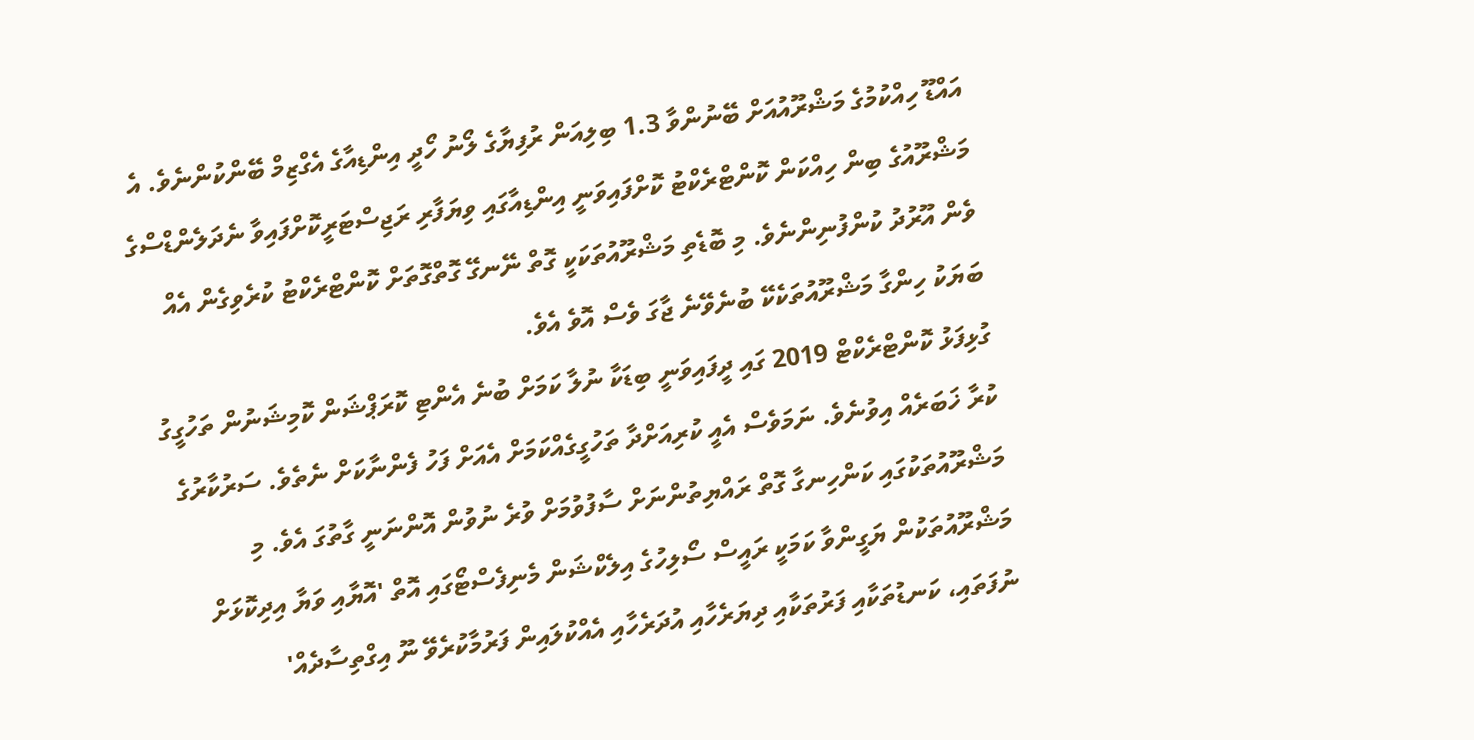އައްޑޫ ހިއްކުމުގެ މަޝްރޫއުއަށް ބޭނުންވާ 1.3 ބިލިއަން ރުފިޔާގެ ލޯނު ހޯދީ އިންޑިއާގެ އެގްޒިމް ބޭންކުންނެވެ. އެ މަޝްރޫއުގެ ބިން ހިއްކަން ކޮންޓްރެކްޓު ކޮށްފައިވަނީ އިންޑިއާގައި ވިޔަފާރި ރަޖިސްޓަރީކޮށްފައިވާ ނެދަލެންޑްސްގެ ވެން އޫރުދު ކުންފުނިންނެވެ. މި ބޮޑެތި މަޝްރޫއުތަކަކީ ގޮތް ނޭނގޭ ގޮތްގޮތަށް ކޮންޓްރެކްޓު ކުރެވިގެން އެއް ބަޔަކު ހިންގާ މަޝްރޫއުތަކެކޭ ބުނެވޭނެ ޖާގަ ވެސް އޮވެ އެވެ.
ގުޅިފަޅު ކޮންޓްރެކްޓް 2019 ގައި ދީފައިވަނީ ބިޑަކާ ނުލާ ކަމަށް ބުނެ އެންޓި ކޮރަޕްޝަން ކޮމިޝަނުން ތަހުގީގު ކުރާ ޚަބަރެއް އިވުނެވެ. ނަމަވެސް އެއީ ކުރިއަށްދާ ތަހުގީގެއްކަމަށް އެއަށް ފަހު ފެންނާކަށް ނެތެވެ. ސަރުކާރުގެ މަޝްރޫއުތަކުގައި ކަންހިނގާ ގޮތް ރައްޔިތުންނަށް ސާފުވުމަށް ވުރެ ނުވުން އޮންނަނީ ގާތުގަ އެވެ. މި މަޝްރޫއުތަކުން ޔަގީންވާ ކަމަކީ ރައީސް ސޯލިހުގެ އިލެކްޝަން މެނިފެސްޓޯގައި އޮތް 'އޮޔާއި ވަޔާ އިދިކޮޅަށް ނުފަތައި، ކަނޑުތަކާއި ފަރުތަކާއި ދިޔަރެހާއި އުދަރެހާއި އެއްކުލައިން ފަރުމާކުރެވޭ ނޫ އިގްތިސާދެއް'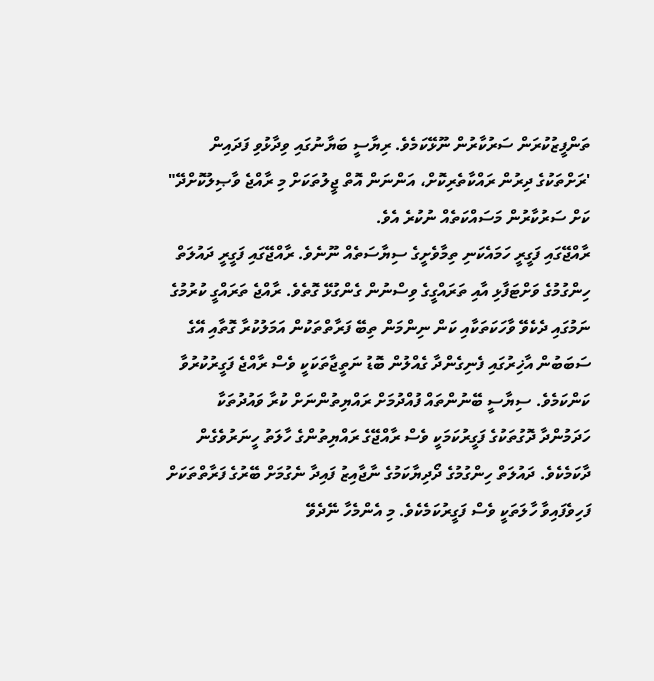ތަންފީޒުކުރަން ސަރުކާރުން ނޫޅޭކަމެވެ. ރިޔާސީ ބަޔާނުގައި ވިދާޅުވި ފަދައިން 'ރަށްތަކުގެ ދިރުން ރައްކާތެރިކޮށް، އަންނަން އޮތް ޖީލުތަކަށް މި ރާއްޖެ ވާޞިލުކޮށްދޭ" ކަށް ސަރުކާރުން މަސައްކަތެއް ނުކުރެ އެވެ.
ރާއްޖޭގައި ފަގީރީ ހަމައެކަނި ތިމާވެށީގެ ސިޔާސަތެއް ނޫނެވެ. ރާއްޖޭގައި ފަގީރީ ދައުލަތް ހިންގުމުގެ ވަށްޓަފާޅި އާއި ތަރައްގީގެ ވިސްނުން ގެންގުޅޭ ގޮތެވެ. ރާއްޖެ ތަރައްގީ ކުރުމުގެ ނަމުގައި ދެކެވޭ ވާހަކަތަކާއި ކަން ނިންމަން ތިބޭ ފަރާތްތަކުން އަމަލުކުރާ ގޮތާއި އޭގެ ސަބަބުން އާޚިރުގައި ފެނިގެންދާ ގެއްލުން ބޮޑު ނަތީޖާތަކަކީ ވެސް ރާއްޖެ ފަގީރުކުރުވާ ކަންކަމެވެ. ސިޔާސީ ބޭނުންތައް ފުއްދުމަށް ރައްޔިތުންނަށް ކުރާ ވައުދުތަކާ ހަދަމުންދާ ދޮގުތަކުގެ ފަގީރުކަމަކީ ވެސް ރާއްޖޭގެ ރައްޔިތުންގެ ހާލަތު ހީނަރުވެގެން ދާކަމެކެވެ. ދައުލަތް ހިންގުމުގެ ދޯދިޔާކަމުގެ ނާޖާއިޒު ފައިދާ ނެގުމަށް ބޭރުގެ ފަރާތްތަކަށް ފަހިވެފައިވާ ހާލަތަކީ ވެސް ފަގީރުކަމެކެވެ. މި އެންމެހާ ނޭދެވޭ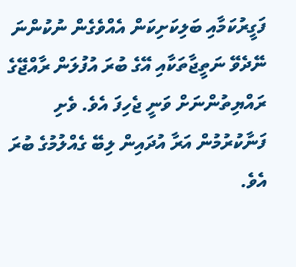ފަގީރުކަމާއި ބަލިކަށިކަން އެއްވެގެން ނުކުންނަ ނޭދެވޭ ނަތީޖާތަކާއި އޭގެ ބުރަ އުފުލަން ރާއްޖޭގެ ރައްޔިތުންނަށް ވަނީ ޖެހިފަ އެވެ. ވެށި ފަނާކުރުމުން އަރާ އުދައިން ލިބޭ ގެއްލުމުގެ ބުރަ އެވެ.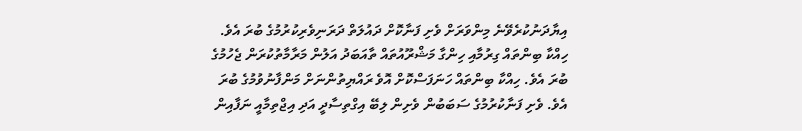އިޔާދަނުކުރެވޭނެ މިންވަރަށް ވެށި ފަނާކޮށް ދައުލަތް ދަރަނިވެރިކުރުމުގެ ބުރަ އެވެ. ހިއްކާ ބިންތައް ގިރުމާއި ހިންގާ މަޝްރޫއުތައް ތާއަބަދު އަލުން މަރާމާތުކުރަން ޖެހުމުގެ ބުރަ އެވެ. ހިއްކާ ބިންތައް ހަނަފަސްކޮށް އޮވެ ރައްޔިތުންނަށް މަންފާނުވުމުގެ ބުރަ އެވެ. ވެށި ފަނާކުރުމުގެ ސަބަބުން ވެށިން ލިބޭ އިގްތިސާދީ އަދި އިޖްތިމާއީ ނަފާއިން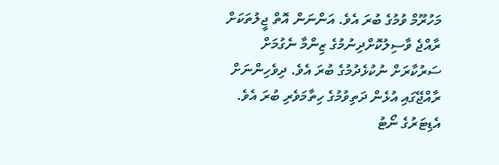މަހުރޫމް ވުމުގެ ބުރަ އެވެ. އަންނަން އޮތް ޖީލުތަކަށް ރާއްޖެ ވާސިލުކޮށްދިނުމުގެ ޒިންމާ ނެގުމަށް ސަރުކާރަށް ނުކުޅެދުމުގެ ބުރަ އެވެ. ދިވެހިންނަށް ރާއްޖޭގައި އުޅެން ދަތިވުމުގެ ހިތާމަވެރި ބުރަ އެވެ.
އެޑިޓަރުގެ ނޯޓު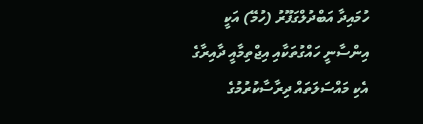ހުމައިދާ އަބްދުލްގަފޫރު (ހުމޭ) އަކީ އިންސާނީ ހައްގުތަކާއި އިޖްތިމާއީ ދާއިރާގެ އެކި މައްސަލަތައް ދިރާސާކުރުމުގެ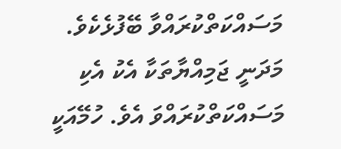މަސައްކަތްކުރައްވާ ބޭފުޅެކެވެ. މަދަނީ ޖަމިއްޔާތަކާ އެކު އެކި މަސައްކަތްކުރައްވަ އެވެ. ހުމޭއަކީ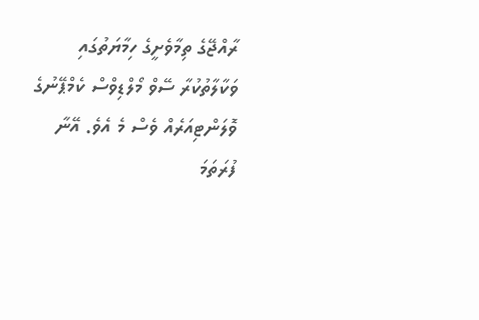ރާއްޖޭގެ ތިމާވެށީގެ ހިމާޔަތުގައި ވަކާލާތުކުރާ ސޭވް މޯލްޑިވްސް ކެމްޕޭނުގެ ވޮލަންޓިއަރެއް ވެސް މެ އެވެ. އޭނާ ފުރަތަމަ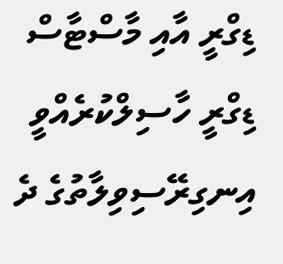ޑިގްރީ އާއި މާސްޓާސް ޑިގްރީ ހާސިލްކުރެއްވީ އިނގިރޭސިވިލާތުގެ ދެ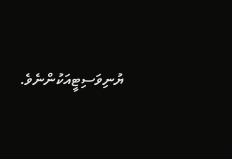ޔުނިވަސިޓީއަކުންނެވެ.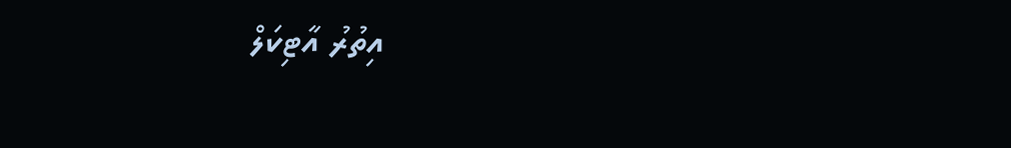އިތުރު އާޓިކަލް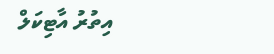އިތުރު އާޓިކަލް